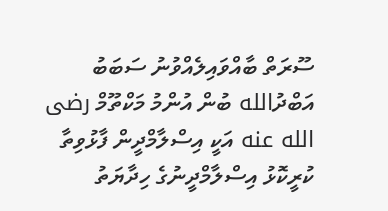ސޫރަތް ބާއްވައިލެއްވުނު ސަބަބު
އަބްދުالله ބުން އުންމު މަކްތޫމް رضى الله عنه އަކީ އިސްލާމްދީން ފާޅުވިތާ ކުރީކޮޅު އިސްލާމްދީނުގެ ހިދާޔަތު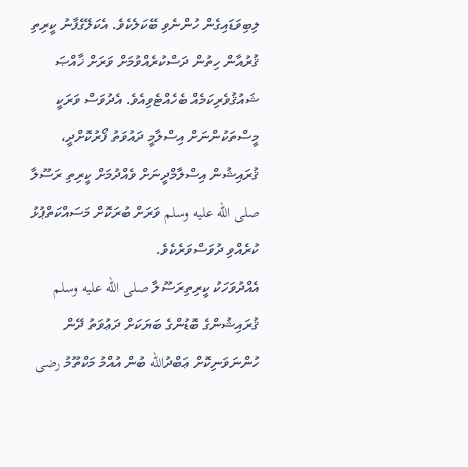ލިބިވަޑައިގެން ހުންނެވި ބޭކަލެކެވެ. އެކަލޭގެފާނު ކީރިތި ޤުރުއާން ހިތުން ދަސްކުރެއްވުމަށް ވަރަށް ޚާއްޞަ ޝައުޤުވެރިކަމެއް ބެހެއްޓެވިއެވެ. އެދުވަސް ވަރަކީ މީސްތަކުންނަށް އިސްލާމީ ދައުވަތު ފޯރުކޮށްދީ، ޤުރައިޝުން އިސްލާމްދީނަށް ވެއްދުމަށް ކީރިތި ރަސޫލާ صلى الله عليه وسلم ވަރަށް ބުރަކޮށް މަސައްކަތްޕުޅު ކުރެއްވި ދުވަސްވަރެކެވެ.
އެއްދުވަހަކު ކީރިތިރަސޫލާ صلى الله عليه وسلم ޤުރައިޝުންގެ ބޮޑުންގެ ބަޔަކަށް ދަޢުވަތު ދޭން ހުންނަވަނިކޮށް ޢަބްދުالله ބުން އުއްމު މަކްތޫމު رضى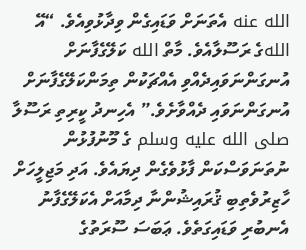الله عنه އެތަނަށް ވަޑައިގެން ވިދާޅުވިއެވެ. “އޭ اللهގެ ރަސޫލާއެވެ. މާތް الله ކަލޭގެފާނަށް އުނގަންނަވައިދެއްވި އެއްޗަކުން ތިމަންކަލޭގެފާނަށް އުނގަންނަވައި ދެއްވާށެވެ.” އެހިނދު ކީރިތި ރަސޫލާ صلى الله عليه وسلم ގެ މޫނުފުޅުން ނުތަނަވަސްކަން ފާޅުވެގެން ދިޔައެވެ. އަދި މަޖިލީހަށް ހާޒިރުވެތިބި ޤުރައިޝުންނާ ދިމާއަށް އެކަލޭގެފާނު އެނބުރި ވަޑައިގަތެވެ. ޢަބަސަ ސޫރަތުގެ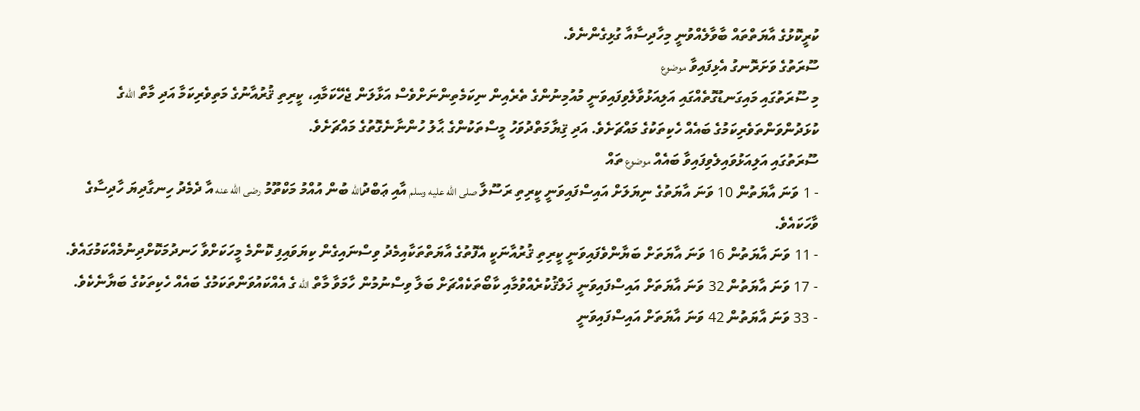ކުރީކޮޅުގެ އާޔަތްތައް ބާވާލެއްވުނީ މިހާދިސާއާ ގުޅިގެންނެވެ.
ސޫރަތުގެ ވަށަރޮނގު އެޅިފައިވާ موضوع
މި ސޫރަތުގައި މައިގަނޑުގޮތެއްގައި އަލިއަޅުވާލެވިފައިވަނީ މުއުމިނުންގެ ތެރެއިން ނިކަމެތިންނަށްވެސް އަޅާލަން ޖެހޭކަމާއި، ކީރިތި ޤުރުއާނުގެ މަތިވެރިކަމާ އަދި މާތް اللهގެ ކުޅަދުންވަންތަވެރިކަމުގެ ބައެއް ހެކިތަކުގެ މައްޗަށެވެ. އަދި ޤިޔާމަތްދުވަހު މީސްތަކުންގެ ޙާލު ހުންނާނެގޮތުގެ މައްޗަށެވެ.
ސޫރަތުގައި އަލިއަޅުވައިލެވިފައިވާ ބައެއް موضوع ތައް
- 1 ވަނަ އާޔަތުން 10 ވަނަ އާޔަތުގެ ނިޔަލަށް އައިސްފައިވަނީ ކީރިތި ރަސޫލާ صلى الله عليه وسلم އާއި ޢަބްދުالله ބުން އުއްމު މަކްތޫމު رضى الله عنه އާ ދެމެދު ހިނގާދިޔަ ހާދިސާގެ ވާހަކައެވެ.
- 11 ވަނަ އާޔަތުން 16 ވަނަ އާޔަތަށް ބަޔާންވެފައިވަނީ ކީރިތި ޤުރުއާނަކީ އެފޮތުގެ އާޔަތްތަކާއިމެދު ވިސްނައިގެން ކިޔަވައިފި ކޮންމެ މީހަކަށްވާ ހަނދުމަކޮށްދިނުމެއްކަމުގައެވެ.
- 17 ވަނަ އާޔަތުން 32 ވަނަ އާޔަތަށް އައިސްފައިވަނީ ޚަލްޤުކުރެއްވުމާއި ކާބޯތަކެއްޗަށް ބަލާ ވިސްނުމުން ހާމަވާ މާތް الله ގެ އެއްކައުވަންތަކަމުގެ ބައެއް ހެކިތަކުގެ ބަޔާނެކެވެ.
- 33 ވަނަ އާޔަތުން 42 ވަނަ އާޔަތަށް އައިސްފައިވަނީ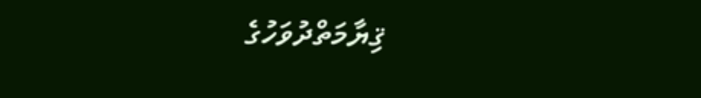ޤިޔާމަތްދުވަހުގެ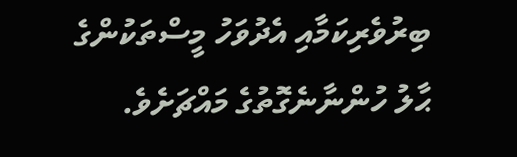ބިރުވެރިކަމާއި އެދުވަހު މީސްތަކުންގެ ޙާލު ހުންނާނެގޮތުގެ މައްޗަށެވެ.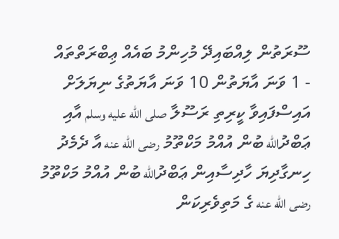ސޫރަތުން ލިއްބައިދޭ މުހިންމު ބައެއް ޢިބްރަތްތައް
- 1 ވަނަ އާޔަތުން 10 ވަނަ އާޔަތުގެ ނިޔަލަށް އައިސްފައިވާ ކީރިތި ރަސޫލާ صلى الله عليه وسلم އާއި ޢަބްދުالله ބުން އުއްމު މަކްތޫމު رضى الله عنه އާ ދެމެދު ހިނގާދިޔަ ހާދިސާއިން ޢަބްދުالله ބުން އުއްމު މަކްތޫމު رضى الله عنه ގެ މަތިވެރިކަން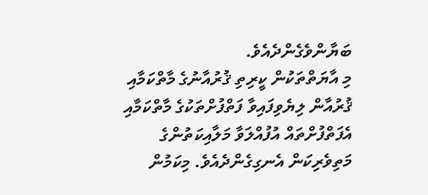ބަޔާންވެގެންދެއެވެ.
މި އާޔަތްތަކުން ކީރިތި ޤުރުއާނުގެ މާތްކަމާއި ޤުރުއާން ލިޔެވިފައިވާ ފަތްފުށްތަކުގެ މާތްކަމާއި އެފަތްފުށްތައް އުފުއްލަވާ މަލާއިކަތުންގެ މަތިވެރިކަން އެނގިގެންދެއެވެ. މިކަމުން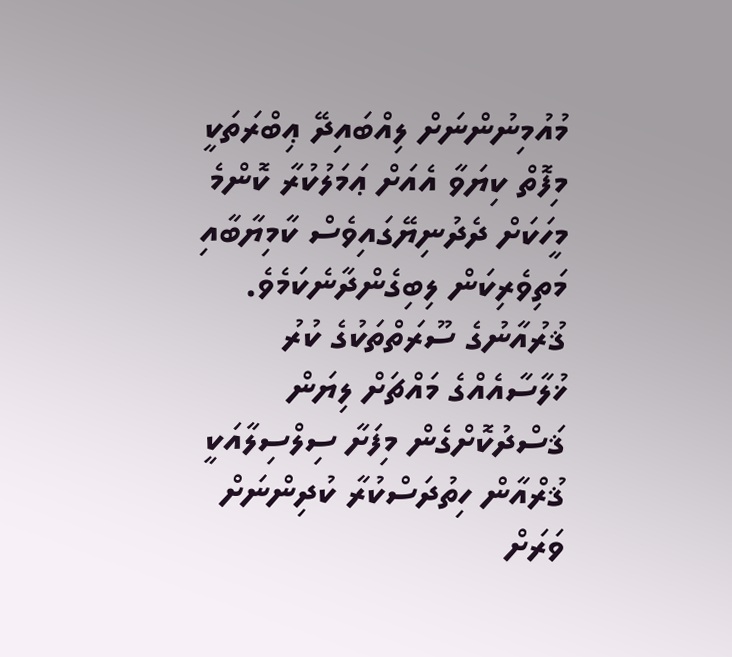މުއުމިނުންނަށް ލިއްބައިދޭ ޢިބްރަތަކީ މިފޮތް ކިޔަވާ އެއަށް ޢަމަލުކުރާ ކޮންމެ މީހަކަށް ދެދުނިޔޭގައިވެސް ކާމިޔާބާއި މަތިވެރިކަން ލިބިގެންދާނެކަމެވެ.
ޤުރުއާނުގެ ސޫރަތްތަކުގެ ކުރު ޚުލާސާއެއްގެ މައްޗަށް ލިޔަން ޤަސްދުކޮށްގެން މިފަށާ ސިލްސިލާއަކީ ޤުރްއާން ހިތުދަސްކުރާ ކުދިންނަށް ވަރަށް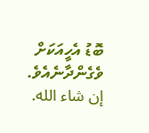ބޮޑު އެހީއަކަށް ވެގެންދާނެއެވެ. إن شاء الله.